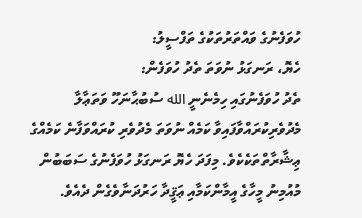ހުވަފެނުގެ ވައްތަރުތަކުގެ ތަފްސީލު:
ހެޔޮ، ރަނގަޅު ނުވަތަ ތެދު ހުވަފެން:
ތެދު ހުވަފެނުގައި ހިމެނެނީ الله ސުބުޙާނަހޫ ވަތަޢާލާ މެދުވެރިކުރައްވާފައިވާ ކަމެއް ނުވަތަ މެދުވެރި ކުރައްވަފާނެ ކަމެއްގެ ޢިޝާރާތްތަކެކެވެ. މިފަދަ ހެޔޮ ރަނގަޅު ހުވަފެނުގެ ސަބަބުން މުއުމިނު މީހާގެ އީމާންކަމާއި ޢަޤީދާ ހަރުދަނާވެގެން ދެއެވެ.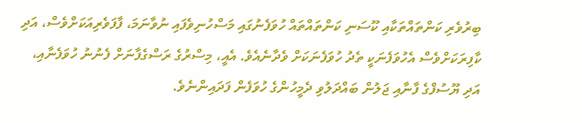ބިރުވެރި ކަންތައްތަކާއި ކޫސަނި ކަންތައްތައް ހުވަފެނުގައި މަސްހުނިވެފައި ނުވާނަމަ، ފާފަވެރިއަކަށްވެސް، އަދި ކާފިރަކަށްވެސް އެހުވަފެނަކީ ތެދު ހުވަފެނަކަށް ވެދާނެއެވެ. އެއީ، މިސްރުގެ ރަސްގެފާނަށް ފެނުނު ހުވަފެނާއި، އަދި ޔޫސުފްގެ ފާނާއި ޖަލުން ބައްދަލުވި ދެމީހުންގެ ހުވަފެން ފަދައިންނެވެ.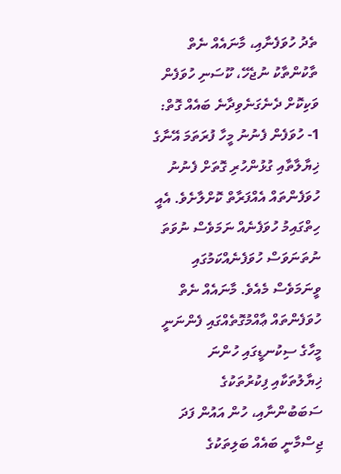ތެދު ހުވަފެނާއި، މާނައެއް ނެތް ތާކުންތާކު ނުޖެހޭ، ކޫސަނި ހުވަފެން ވަކިކޮށް ދެނެގަނެވިދާނެ ބައެއް ގޮތް:
1- ހުވަފެން ފެނުނު މީހާ ފުރަތަމަ އޭނާގެ ޚިޔާލާތާއި ގުޅުންހުރި ގޮތަށް ފެނުނު ހުވަފެންތައް އެއްފަރާތް ކޮށްލާށެވެ. އެއީ ހިތްގައިމު ހުވަފެނެއް ނަމަވެސް ނުވަތަ ނުތަނަވަސް ހުވަފެނެއްކަމުގައި ވީނަމަވެސް މެއެވެ. މާނައެއް ނެތް ހުވަފެންތައް ޢާއްމުގޮތެއްގައި ފެންނަނީ މީހާގެ ސިކުނޑީގައި ހުންނަ ޚިޔާލުތަކާއި ފިކުރުތަކުގެ ސަބަބުންނާއި، ހުން އައުން ފަދަ ޖިސްމާނީ ބައެއް ބަލިތަކުގެ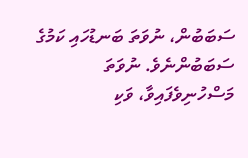ސަބަބުން، ނުވަތަ ބަނޑުހައި ކަމުގެ ސަބަބުންނެވެ. ނުވަތަ މަސްހުނިވެފައިވާ، ވަކި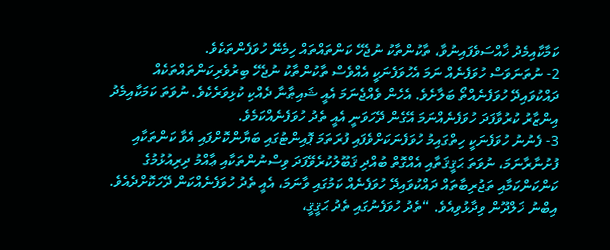ކަމާކާއިމެދު ޚާއްސަވެފައިނުވާ، ތާކުންތާކު ނުޖެހޭ ކަންތައްތައް ހިމެނޭ ހުވަފެންތަކެވެ.
2- ނުތަނަވަސް ހުވަފެނެއް ނަމަ އެހުވަފެނަކީ އެއްވެސް ތާކުންތާކު ނުޖެހޭ ބިރުވެރިކަންތައްތަކެއް ދައްކުވައިދޭ ހުވަފެނެއްތޯ ބަލާށެވެ. އެހެން ވެއްޖެނަމަ އެއީ ޝައިޠާނާ ދެއްކި ކުޅިވަރެކެވެ. ނުވަތަ ކަމަކާއިމެދު އިންޒާރު ކުރުވާފަދަ ހުވަފެނެއްނަމަ އޭގެން ދޭހަވަނީ އެއީ ތެދު ހުވަފެނެއްކަމެވެ.
3- ފެނުނު ހުވަފެނަކީ ހިތްގައިމު ހުވަފެނަކަށްވެފައި ފުރަތަމަ ޕޮއިންޓުގައި ބަޔާންކޮށްފައި އެވާ ކަންތަކާއި ފުށުނާރާނަމަ، ނުވަތަ ޙަޤީޤަތާއި އެއްގޮތް ބުއްދި ޤަބޫލުކުރެވޭފަދަ ވިސްނުންތަކާއި ޢާއްމު ދިރިއުޅުމުގެ ކަންކަންކަމާއި ތަޖުރިބާތައް ދައްކުވައިދޭ ހުވަފެނެއް ކަމުގައި ވާނަމަ، އެއީ ތެދު ހުވަފެނެއްކަން ދޭހަކޮށްދެއެވެ.
އިބްނު ޚަލްދޫން ވިދާޅުވިއެވެ. “ތެދު ހުވަފެނުގައި ތެދު ޙަޤީޤީ،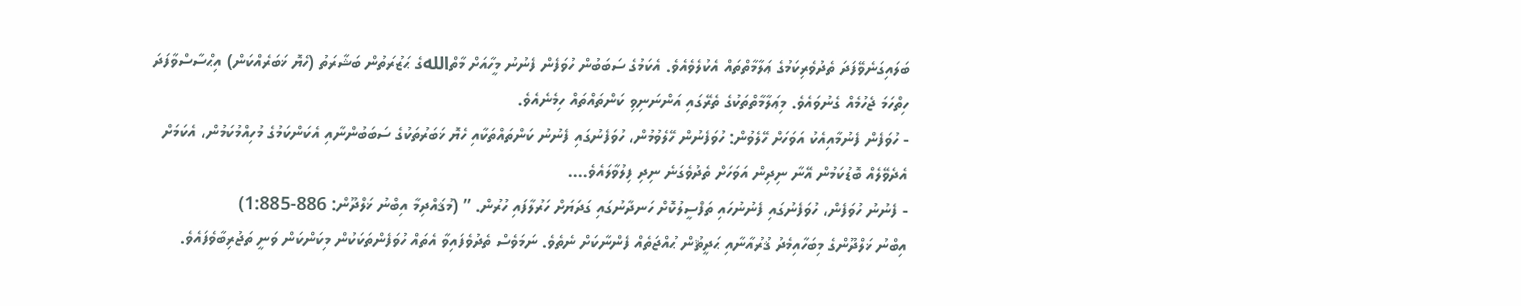ބަލައިގަނެވޭފަދަ ތެދުވެރިކަމުގެ ޢަލާމާތްތައް އެކުލެވެއެވެ. އެކަމުގެ ސަބަބުން ހުވަފެން ފެނުނު މީހާއަށް މާތްاللهގެ ޙަޒުރަތުން ބަޝާރަތު (ހެޔޮ ޚަބަރެއްކަން) އިޙްސާސްވާފަދަ ހިތްހަމަ ޖެހުމެއް ގެނުވައެވެ. މިޢަލާމާތްތަކުގެ ތެރޭގައި އަންނަނިވި ކަންތައްތައް ހިމެނެއެވެ.
- ހުވަފެން ފެނުމާއިއެކު އަވަހަށް ހޭލެވުން: ހުވަފެނުން ހޭލެވުމުން، ހުވަފެނުގައި ފެނުނު ކަންތައްތަކާއި ހެޔޮ ޚަބަރުތަކުގެ ސަބަބުންނާއި އެކަންކަމުގެ މުހިއްމުކަމުން، އެކަމަށް އެދެވޭލެއް ބޮޑުކަމުން އޭނާ ނިދިން އަވަހަށް ތެދުވެގަނެ ނިދި ފިލުވާލައެވެ….
- ފެނުނު ހުވަފެން، ހުވަފެނުގައި ފެނުނުހައި ތަފްސީލުކޮށް ހަނދާނުގައި ގަދަޔަށް ހަރުލާފައި ހުރުން. ” (މުޤައްދިމާ އިބްނު ޚަލްދޫން: 886-1:885)
އިބްނު ޚަލްދޫންގެ މިބަހާއިމެދު ޤުރުއާނާއި ޙަދީޘުން ޙުއްޖަތެއް ފެންނާކަށް ނެތެވެ. ނަމަވެސް ތެދުވެފައިވާ އެތައް ހުވަފެންތަކަކުން މިކަންކަން ވަނީ ތަޖުރިބާވެފައެވެ.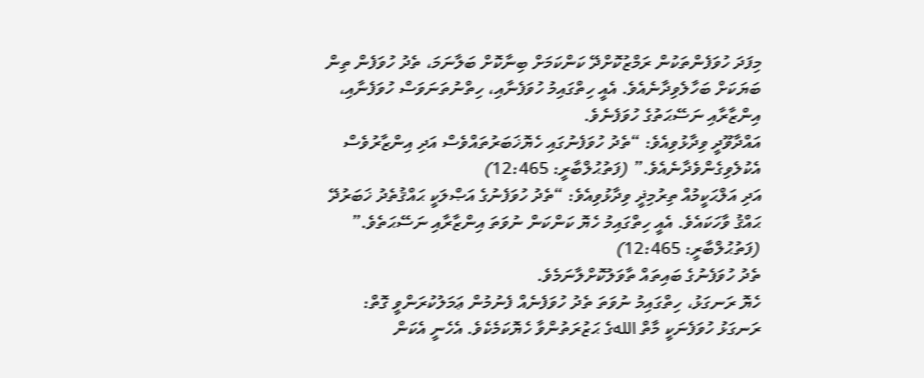މިފަދަ ހުވަފެންތަކުން ރަމްޒުކޮށްދޭ ކަންކަމަށް ބިނާކޮށް ބަލާނަމަ، ތެދު ހުވަފެން ތިން ބަޔަކަށް ބަހާލެވިދާނެއެވެ. އެއީ ހިތްގައިމު ހުވަފެނާއި، ހިތްނުތަނަވަސް ހުވަފެނާއި، އިންޒާރާއި ނަސޭޙަތުގެ ހުވަފެނެވެ.
އައްދާވޫދީ ވިދާޅުވިއެވެ: “ތެދު ހުވަފެނުގައި ހެޔޮޚަބަރުތައްވެސް އަދި އިންޒާރުވެސް އެކުލެވިގެންވެދާނެއެވެ.” (ފަތުޙުލްބާރީ: 12:465)
އަދި އަލްޙަކީމުއް ތިރުމިޛީ ވިދާޅުވިއެވެ: “ތެދު ހުވަފެނުގެ އަޞްލަކީ ޙައްޤުތެދު ޚަބަރުދޭ ޙައްޤު ވާހަކައެވެ. އެއީ ހިތްގައިމު ހެޔޮ ކަންކަން ނުވަތަ އިންޒާރާއި ނަސޭޙަތެވެ.” (ފަތުޙުލްބާރީ: 12:465)
ތެދު ހުވަފެނުގެ ބައިތައް ތާވަލުކޮށްލާނަމެވެ.
ހެޔޮ ރަނގަޅު، ހިތްގައިމު ނުވަތަ ތެދު ހުވަފެނެއް ފެނުމުން ޢަމަލުކުރަންވީ ގޮތް:
ރަނގަޅު ހުވަފެނަކީ މާތް اللهގެ ޙަޒުރަތުންވާ ހެޔޮކަމެކެވެ. އެހެނީ އެކަން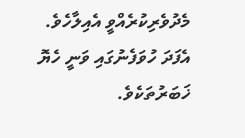މެދުވެރިކުރެއްވީ އެއިލާހެވެ. އެފަދަ ހުވަފެނުގައި ވަނީ ހެޔޮ ޚަބަރުތަކެވެ.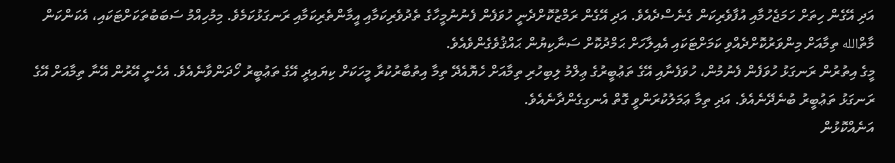އަދި އޭގެން ހިތަށް ހަމަޖެހުމާއި އުފާވެރިކަން ގެނެސްދެއެވެ. އަދި އޭގެން ރަމްޒުކޮށްދެނީ ހުވަފެން ފެނުނުމީހާގެ ތެދުވެރިކަމާއި އީމާންތެރިކަމާއި ރަނގަޅުކަމެވެ. މިމުހިއްމު ސަބަބުތަކަށްޓަކައި، އެކަންކަން މާތްالله ތިމާއަށް މިންވަރުކޮށްދެއްވި ކަމަށްޓަކައި އެއިލާހަށް ޙަމްދުކޮށް ސަނާކިޔުން ޙައްޤުވެގެންވެއެވެ.
މީގެ އިތުރުން ރަނގަޅު ހުވަފެން ފެނުމުން، ހުވަފެނާއި އޭގެ ތަޢުބީރުގެ ޢިލްމު ލިބިހުރި ތިމާއަށް ހެޔޮއެދޭ ތިމާ އިތުބާރުކުރާ މީހަކަށް ކިޔައިދީ އޭގެ ތަޢުބީރު ހޯދަންވާނެއެވެ. އެހެނީ އޭރުން އޭނާ ތިމާއަށް އޭގެ ރަނގަޅު ތަޢުބީރު ބުނެދޭނެއެވެ. އަދި ތިމާ ޢަމަލުކުރަންވީ ގޮތް އެނގިގެންދާނެއެވެ.
އަނެއްކޮޅުން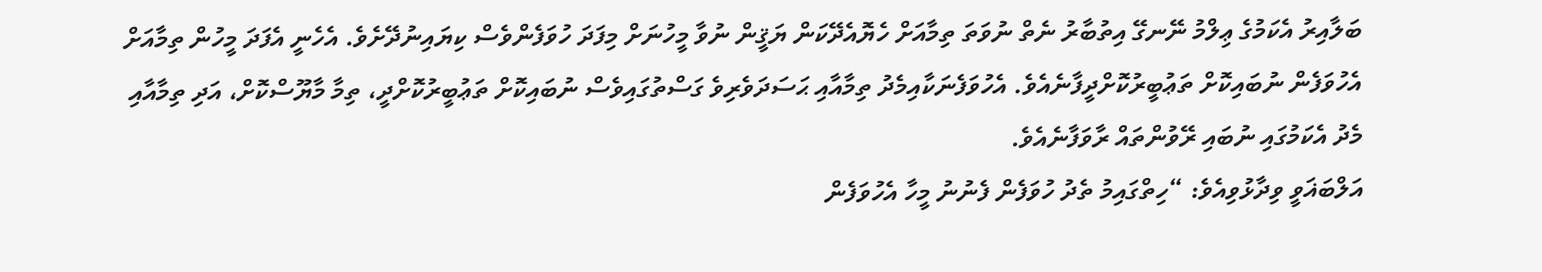ބަލާއިރު އެކަމުގެ ޢިލްމު ނޭނގޭ އިތުބާރު ނެތް ނުވަތަ ތިމާއަށް ހެޔޮއެދޭކަން ޔަޤީން ނުވާ މީހުނަށް މިފަދަ ހުވަފެންވެސް ކިޔައިނުދޭށެވެ. އެހެނީ އެފަދަ މީހުން ތިމާއަށް އެހުވަފެން ނުބައިކޮށް ތަޢުބީރުކޮށްދީފާނެއެވެ. އެހުވަފެނަކާއިމެދު ތިމާއާއި ޙަސަދަވެރިވެ ގަސްތުގައިވެސް ނުބައިކޮށް ތަޢުބީރުކޮށްދީ، ތިމާ މާޔޫސްކޮށް، އަދި ތިމާއާއި މެދު އެކަމުގައި ނުބައި ރޭވުންތައް ރާވަފާނެއެވެ.
އަލްބަޣަވީ ވިދާޅުވިއެވެ: “ހިތްގައިމު ތެދު ހުވަފެން ފެނުނު މީހާ އެހުވަފެން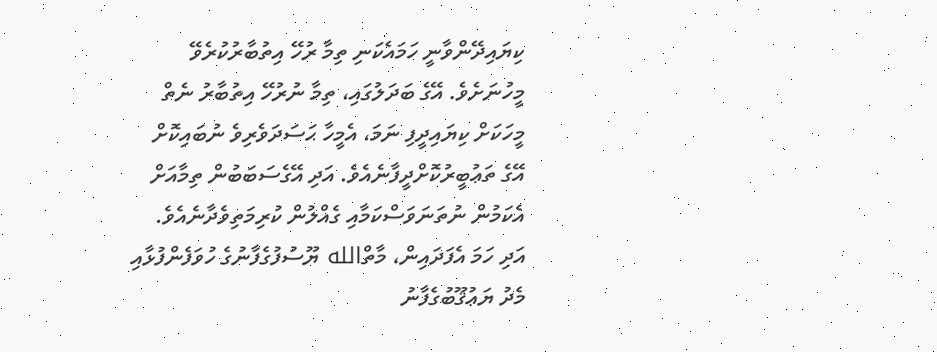ކިޔައިދޭންވާނީ ހަމައެކަނި ތިމާ ރުހޭ އިތުބާރުކުރެވޭ މީހުނަށެވެ. އޭގެ ބަދަލުގައި، ތިމާ ނުރުހޭ އިތުބާރު ނެތް މީހަކަށް ކިޔައިދީފި ނަމަ، އެމީހާ ޙަސަދަވެރިވެ ނުބައިކޮށް އޭގެ ތަޢުބީރުކޮށްދީފާނެއެވެ. އަދި އޭގެސަބަބުން ތިމާއަށް އެކަމުން ނުތަނަވަސްކަމާއި ގެއްލުން ކުރިމަތިވެދާނެއެވެ. އަދި ހަމަ އެފަދައިން، މާތްالله ޔޫސުފުގެފާނުގެ ހުވަފެންފުޅާއި މެދު ޔަޢުޤޫބުގެފާނު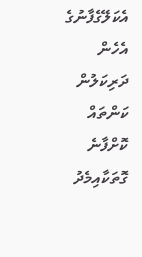އެކަލޭގެފާނުގެ އެހެން ދަރިކަލުން ކަންތައް ކޮށްފާނެ ގޮތަކާއިމެދު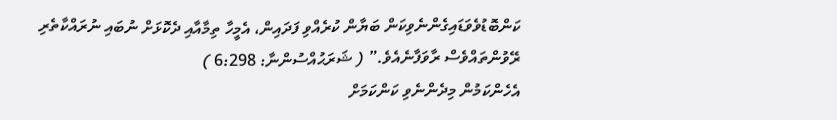ކަންބޮޑުވެވަޑައިގެންނެވިކަން ބަޔާން ކުރެއްވި ފަދައިން، އެމީހާ ތިމާއާއި ދެކޮޅަށް ނުބައި ނުރައްކާތެރި ރޭވުންތައްވެސް ރާވަފާނެއެވެ.” ( ޝަރަޙުއްސުންނާ: 6:298 )
އެހެންކަމުން މިދެންނެވި ކަންކަމަށް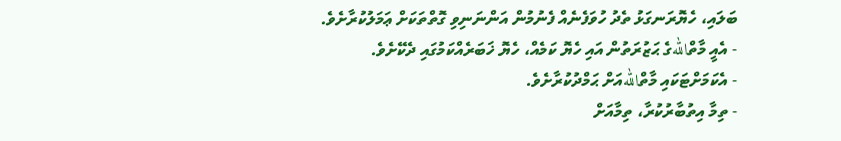ބަލައި، ހެޔޮރަނގަޅު ތެދު ހުވަފެނެއް ފެނުމުން އަންނަނިވި ގޮތްތަކަށް ޢަމަލުކުރާށެވެ.
- އެއީ މާތްاللهގެ ޙަޒުރަތުން އައި ހެޔޮ ކަމެއް، ހެޔޮ ޚަބަރެއްކަމުގައި ދެކޭށެވެ.
- އެކަމަށްޓަކައި މާތްاللهއަށް ޙަމްދުކުރާށެވެ.
- ތިމާ އިތުބާރުކުރާ، ތިމާއަށް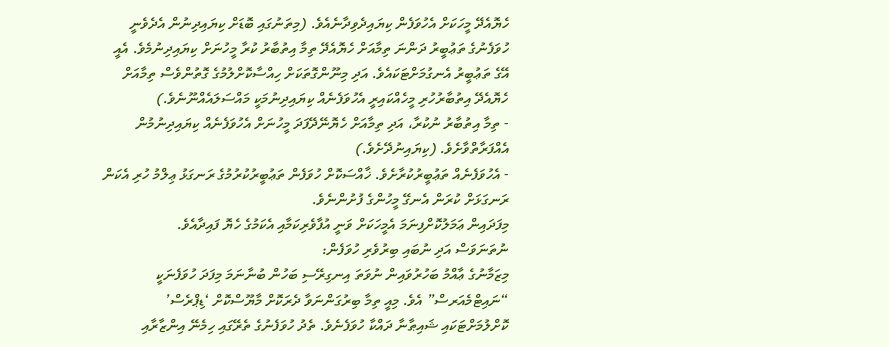ހެޔޮއެދޭ މީހަކަށް އެހުވަފެން ކިޔައިދެވިދާނެއެވެ. (މިތަނުގައި ބޮޑަށް ކިޔައިދިނުން އެދެވެނީ ހުވަފެނުގެ ތަޢުބީރު ދަންނަ ތިމާއަށް ހެޔޮއެދޭ ތިމާ އިތުބާރު ކުރާ މީހުނަށް ކިޔައިދިނުމެވެ. އެއީ އޭގެ ތަޢުބީރު އެނގުމަށްޓަކައެވެ. އަދި މިނޫންގޮތަކަށް ހިއްސާކޮށްލުމުގެ ގޮތުންވެސް ތިމާއަށް ހެޔޮއެދޭ އިތުބާރުހުރި މީހެއްކައިރީ އެހުވަފެނެއް ކިޔައިދިނުމަކީ މައްސަލައެއްނޫނެވެ.)
- ތިމާ އިތުބާރު ނުކުރާ، އަދި ތިމާއަށް ހެޔޮނޭދޭފަދަ މީހުނަށް އެހުވަފެނެއް ކިޔައިދިނުމުން އެއްފަރާތްވާށެވެ. (ކިޔައިނުދޭށެވެ.)
- އެހުވަފެނެއް ތަޢުބީރުކުރާށެވެ. ޚާއްސަކޮށް ހުވަފެން ތަޢުބީރުކުރުމުގެ ރަނގަޅު ޢިލްމު ހުރި އެކަން ރަނގަޅަށް ކުރަން އެނގޭ މީހުންގެ ފުށުންނެވެ.
މިފަދައިން ޢަމަލުކޮށްފިނަމަ އެމީހަކަށް ވަނީ އުފާވެރިކަމާއި އެކަމުގެ ހެޔޮ ފައިދާއެވެ.
ނުތަނަވަސް އަދި ނުބައި ބިރުވެރި ހުވަފެން:
މިޒަމާނުގެ ޢާއްމު ބަހުރުވައިން ނުވަތަ އިނގިރޭސި ބަހުން ބުނާނަމަ މިފަދަ ހުވަފެނަކީ “ނައިޓްމެއަރސް” އެވެ. މިއީ ތިމާ ބިރުގަންނަވާ ދެރަކޮށް މާޔޫސްކޮށް ‘ޑިޕްރެސް’ ކޮށްލުމަށްޓަކައި ޝައިޠާނާ ދައްކާ ހުވަފެނެވެ. ތެދު ހުވަފެނުގެ ތެރޭގައި ހިމެނޭ އިންޒާރާއި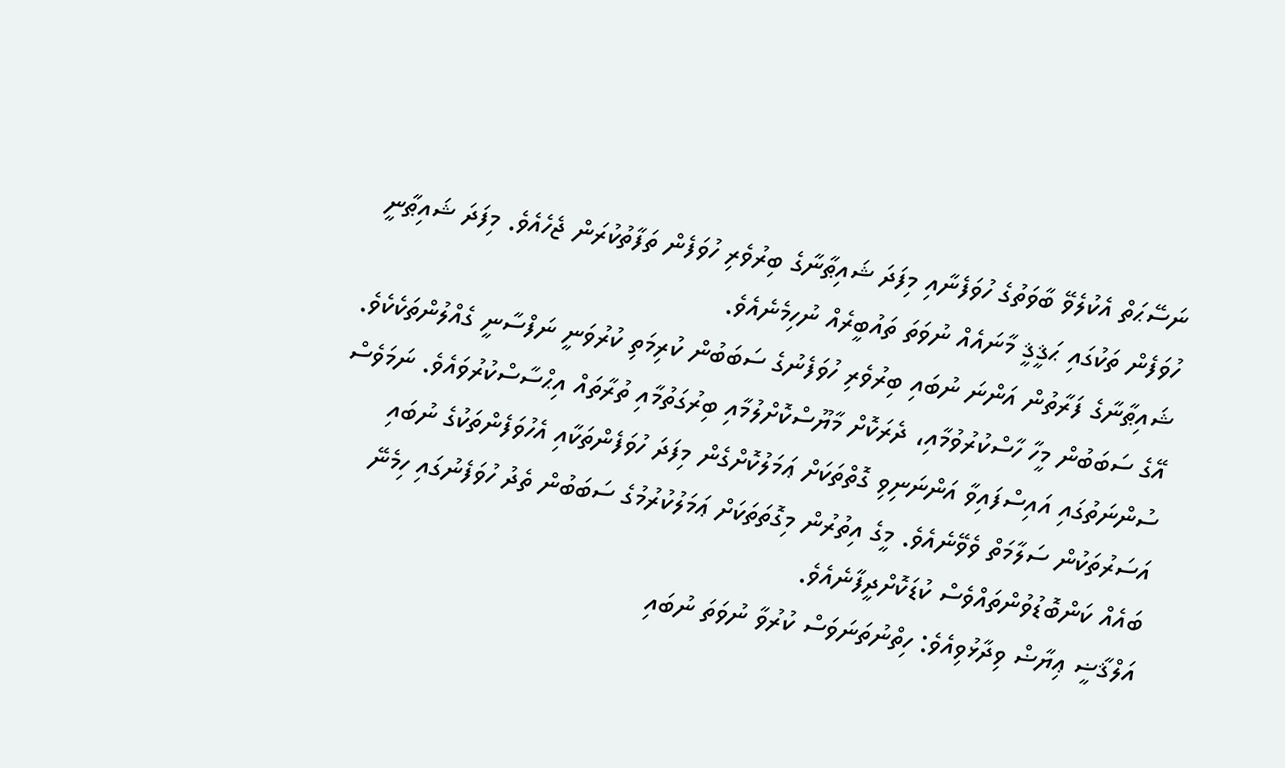ނަސޭޙަތް އެކުލެވޭ ބާވަތުގެ ހުވަފެނާއި މިފަދަ ޝައިޠާނާގެ ބިރުވެރި ހުވަފެން ތަފާތުކުރަން ޖެހެއެވެ. މިފަދަ ޝައިޠާނީ ހުވަފެން ތަކުގައި ޙަޤީޤީ މާނައެއް ނުވަތަ ތައުބީރެއް ނުހިމެނެއެވެ.
ޝައިޠާނާގެ ފަރާތުން އަންނަ ނުބައި ބިރުވެރި ހުވަފެނުގެ ސަބަބުން ކުރިމަތި ކުރުވަނީ ނަފްސާނީ ގެއްލުންތަކެކެވެ. އޭގެ ސަބަބުން މީހާ ހާސްކުރުވުމާއި، ދެރަކޮށް މާޔޫސްކޮށްލުމާއި ބިރުގަތުމާއި ތުރާތައް އިޙްސާސްކުރުވައެވެ. ނަމަވެސް ސުންނަތުގައި އައިސްފައިވާ އަންނަނިވި ގޮތްތަކަށް ޢަމަލުކޮށްގެން މިފަދަ ހުވަފެންތަކާއި އެހުވަފެންތަކުގެ ނުބައި އަސަރުތަކުން ސަލާމަތް ވެވޭނެއެވެ. މީގެ އިތުރުން މިގޮތަތަކަށް ޢަމަލުކުރުމުގެ ސަބަބުން ތެދު ހުވަފެނުގައި ހިމެނޭ ބައެއް ކަންބޮޑުވުންތައްވެސް ކުޑަކޮށްދީފާނެއެވެ.
އަލްޤާޟީ ޢިޔާޟް ވިދާޅުވިއެވެ: ހިތްނުތަނަވަސް ކުރުވާ ނުވަތަ ނުބައި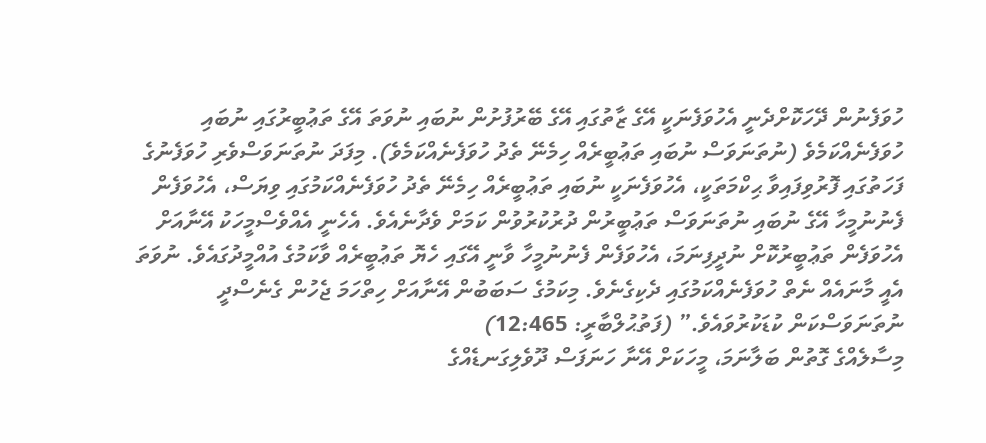ހުވަފެނުން ދޭހަކޮށްދެނީ އެހުވަފެނަކީ އޭގެ ޒާތުގައި އޭގެ ބޭރުފުށުން ނުބައި ނުވަތަ އޭގެ ތަޢުބީރުގައި ނުބައި ހުވަފެނެއްކަމެވެ (ނުތަނަވަސް ނުބައި ތަޢުބީރެއް ހިމެނޭ ތެދު ހުވަފެނެއްކަމެވެ). މިފަދަ ނުތަނަވަސްވެރި ހުވަފެނުގެ ފަހަތުގައި ފޮރުވިފައިވާ ޙިކްމަތަކީ، އެހުވަފެނަކީ ނުބައި ތަޢުބީރެއް ހިމެނޭ ތެދު ހުވަފެނެއްކަމުގައި ވިޔަސް، އެހުވަފެން ފެނުނުމީހާ އޭގެ ނުބައި ނުތަނަވަސް ތަޢުބީރުން ދުރުކުރުވުން ކަމަށް ވެދާނެއެވެ. އެހެނީ އެއްވެސްމީހަކު އޭނާއަށް އެހުވަފެން ތަޢުބީރުކޮށް ނުދީފިނަމަ، އެހުވަފެން ފެނުނުމީހާ ވާނީ އޭގައި ހެޔޮ ތަޢުބީރެއް ވާކަމުގެ އުއްމީދުގައެވެ. ނުވަތަ އެއީ މާނައެއް ނެތް ހުވަފެނެއްކަމުގައި ދެކިގެނެވެ. މިކަމުގެ ސަބަބުން އޭނާއަށް ހިތްހަމަ ޖެހުން ގެނެސްދީ ނުތަނަވަސްކަން ކުޑަކުރުވައެވެ.” (ފަތުޙުލްބާރީ: 12:465)
މިސާލެއްގެ ގޮތުން ބަލާނަމަ، މީހަކަށް އޭނާ ހަނަފަސް ދޫވެލިގަނޑެއްގެ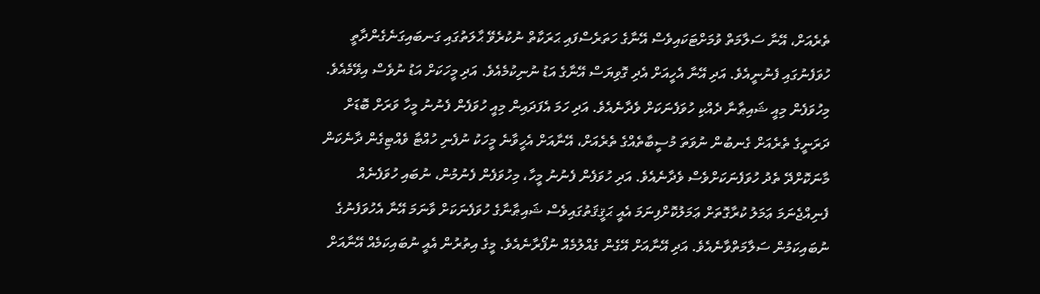ތެރެއަށް، އޭނާ ސަލާމަތް ވުމަށްޓަކައިވެސް އޭނާގެ ހަތަރެސްފައި ޙަރަކާތް ނުކުރެވޭ ޙާލަތުގައި ގަނބައިގަނެގެންދާތީ ހުވަފެނުގައި ފެނުނީއެވެ. އަދި އޭނާ އެހީއަށް އެދި ގޮވިޔަސް އޭނާގެ އަޑު ނުނިކުމެއެވެ. އަދި މީހަކަށް އަޑު ނުވެސް އިވޭމެއެވެ. މިހުވަފެން މިއީ ޝައިޠާނާ ދެއްކި ހުވަފެނަކަށް ވެދާނެއެވެ. އަދި ހަމަ އެފަދައިން މިއީ ހުވަފެން ފެނުނު މީހާ ވަރަށް ބޮޑަށް ދަރަނީގެ ތެރެއަށް ގެނބުން ނުވަތަ މުސީބާތެއްގެ ތެރެއަށް، އޭނާއަށް އެހީވާނެ މީހަކު ނުފެނި ހުއްޓާ ވެއްޓިގެން ދާނެކަން މާނަކޮށްދޭ ތެދު ހުވަފެނަކަށްވެސް ވެދާނެއެވެ. އަދި ހުވަފެން ފެނުނު މީހާ، މިހުވަފެން ފެނުމުން، ނުބައި ހުވަފެނެއް ފެނިއްޖެނަމަ ޢަމަލު ކުރާގޮތަށް ޢަމަލުކޮށްފިނަމަ އެއީ ޙަޤީޤަތުގައިވެސް ޝައިޠާނާގެ ހުވަފެނަކަށް ވާނަމަ އޭނާ އެހުވަފެނުގެ ނުބައިކަމުން ސަލާމަތްވާނެއެވެ. އަދި އޭނާއަށް އޭގެން ގެއްލުމެއް ނުފޯރާނެއެވެ. މީގެ އިތުރުން އެއީ ނުބައިކަމެއް އޭނާއަށް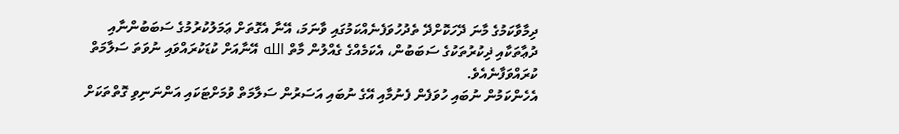ދިމާވާކަމުގެ މާނަ ދޭހަކޮށްދޭ ތެދުހުވަފެނެއްކަމުގައި ވާނަމަ، އޭނާ އެގޮތަށް ޢަމަލުކުރުމުގެ ސަބަބުންނާއި ދުޢާތަކާއި ޛިކުރުތަކުގެ ސަބަބުން، އެކަމެއްގެ ގެއްލުން މާތް الله އޭނާއަށް ކުޑަކުރައްވައި ނުވަތަ ސަލާމަތް ކުރައްވަފާނެއެވެ.
އެހެންކަމުން ނުބައި ހުވަފެން ފެނުމާއި އޭގެ ނުބައި އަސަރުން ސަލާމަތް ވުމަށްޓަކައި އަންނަނިވި ގޮތްތަކަށް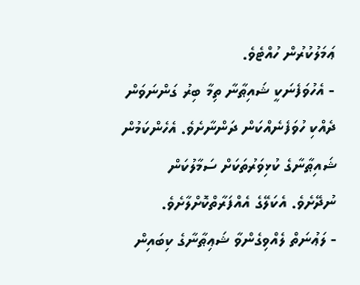ޢަމަލުކުރުން ހުއްޓެވެ.
- އެހުވަފެނަކީ ޝައިޠާނާ ތިމާ ބިރު ގަންނަވަން ދެއްކި ހުވަފެނެއްކަން ދަންނާށެވެ. އެހެންކަމުން ޝައިޠާނާގެ ކުޅިވަރުތަކަށް ސަމާލުކަން ނުދޭށެވެ. އެކަލޭގެ އެއްފަރާތްކޮށްލާށެވެ.
- ލަޢުނަތް ލެއްވިގެންވާ ޝަޢިޠާނާގެ ކިބައިން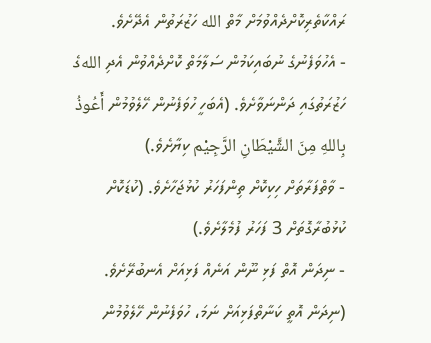ރައްކާތެރިކޮށްދެއްވުމަށް މާތް الله ހަޒުރަތުން އެދޭށެވެ.
- އެހުވަފެނުގެ ނުބައިކަމުން ސަލާމަތް ކޮށްދެއްވުން އެދި اللهގެ ހަޒުރަތުގައި ދަންނަވާށެވެ. (އެބަހީ ހުވަފެނުން ހޭލެވުމުން أَعُوذُ بِاللهِ مِنَ الشَّيْطَانِ الرَّجِيْم ކިޔާށެވެ.)
- ވާތްފަރާތަށް ހިކިކޮށް ތިންފަހަރު ކުޅުޖަހާށެވެ. (ކުޑަކޮށް ކުޅުބުރާގޮތަށް 3 ފަހަރު ފުމެލާށެވެ.)
- ނިދަން އޮތް ފަޅި ނޫން އަނެއް ފަޅިއަށް އެނބުރޭށެވެ. (ނިދަން އޮތީ ކަނާތްފަޅިއަށް ނަމަ، ހުވަފެނުން ހޭލެވުމުން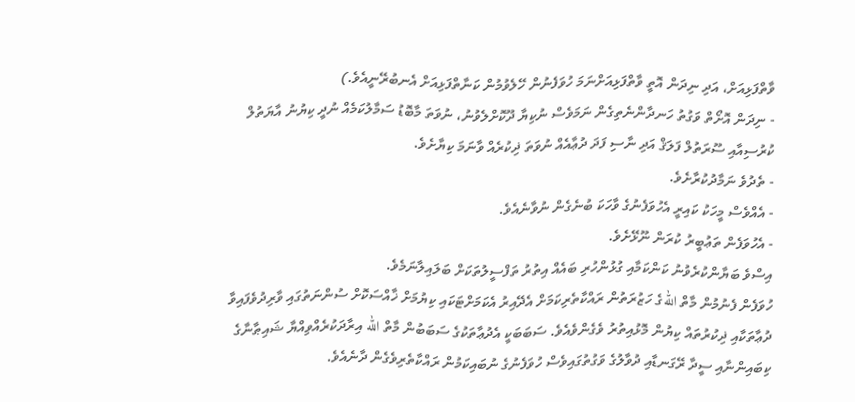ވާތްފަޅިއަށް، އަދި ނިދަން އޮތީ ވާތްފަޅިއަށްނަމަ ހުވަފެނުން ހޭލެވުމުން ކަނާތްފަޅިއަށް އެނބުރޭނީއެވެ.)
- ނިދަން އޮށޯތް ވަގުތު ހަނދާންނެތިގެން ނަމަވެސް ނުކިޔާ ދޫކޮށްލެވުނު، ނުވަތަ މާބޮޑު ސަމާލުކަމެއް ނުދީ ކިޔުނު އާޔަތުލް ކުރުސިއާއި ސޫރަތުލް ފަލަޤް އަދި ނާސި ފަދަ ދުޢާއެއް ނުވަތަ ޛިކުރެއް ވާނަމަ ކިޔާށެވެ.
- ތެދުވެ ނަމާދުކުރާށެވެ.
- އެއްވެސް މީހަކު ކައިރީ އެހުވަފެނުގެ ވާހަކަ ބުނެގެން ނުވާނެއެވެ.
- އެހުވަފެން ތަޢުބީރު ކުރަން ނޫޅޭށެވެ.
އިސްވެ ބަޔާންކުރެވުނު ކަންކަމާއި ގުޅުންހުރި ބައެއް އިތުރު ތަފްސީލުތަކަށް ބަލައިލާނަމެވެ.
ހުވަފެން ފެނުމުން މާތް اللهގެ ހަޒުރަތުން ރައްކާތެރިކަމަށް އެދޭއިރު އެކަމަށްޓަކައި ކިޔުމަށް ޚާއްސަކޮށް ސުންނަތުގައި ވާރިދުވެފައިވާ ދުޢާތަކާއި ޛިކުރުތައް ކިޔުން މޮޅުއިތުރު ވެގެންވެއެވެ. ސަބަބަކީ އެދުޢާތަކުގެ ސަބަބުން މާތް الله އިރާދަކުރެއްވިއްޔާ ޝައިޠާނާގެ ކިބައިންނާއި ސީދާ ރޭގަނޑާއި ދުވާލުގެ ވަގުތުގައިވެސް ހުވަފެނުގެ ނުބައިކަމުން ރައްކާތެރިވެގެން ދާނެއެވެ.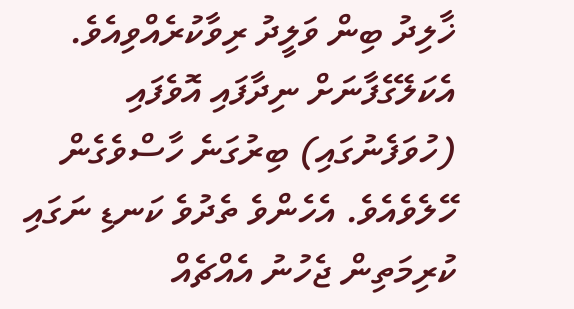ޚާލިދު ބިން ވަލީދު ރިވާކުރެއްވިއެވެ. އެކަލޭގެފާނަށް ނިދާފައި އޮވެފައި (ހުވަފެނުގައި) ބިރުގަނެ ހާސްވެގެން ހޭލެވެއެވެ. އެހެންވެ ތެދުވެ ކަނޑި ނަގައި ކުރިމަތިން ޖެހުނު އެއްޗެއް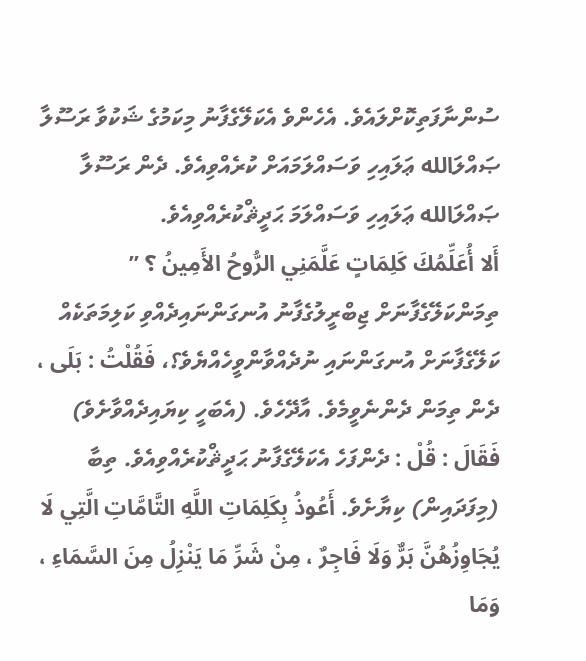ސުންނާފަތިކޮށްލައެވެ. އެހެންވެ އެކަލޭގެފާނު މިކަމުގެ ޝަކުވާ ރަސޫލާ ޞައްލަالله ޢަލައިހި ވަސައްލަމައަށް ކުރެއްވިއެވެ. ދެން ރަސޫލާ ޞައްލަالله ޢަލައިހި ވަސައްލަމަ ޙަދީޘްކުރެއްވިއެވެ.
أَلا أُعَلِّمُكَ كَلِمَاتٍ عَلَّمَنِي الرُّوحُ الأَمِينُ ؟ ” ތިމަންކަލޭގެފާނަށް ޖިބްރީލުގެފާނު އުނގަންނައިދެއްވި ކަލިމަތަކެއް ކަލޭގެފާނަށް އުނގަންނައި ނުދެއްވާންވީހެއްޔެވެ؟، فَقُلْتُ : بَلَى ، ދެން ތިމަން ދެންނެވީމެވެ. އާދޭހެވެ. (އެބަހީ ކިޔައިދެއްވާށެވެ)
فَقَالَ : قُلْ : ދެންފަހެ އެކަލޭގެފާނު ޙަދީޘްކުރެއްވިއެވެ. ތިބާ (މިފަދައިން) ކިޔާށެވެ. أَعُوذُ بِكَلِمَاتِ اللَّهِ التَّامَّاتِ الَّتِي لَا يُجَاوِزُهُنَّ بَرٌّ وَلَا فَاجِرٌ ، مِنْ شَرِّ مَا يَنْزِلُ مِنَ السَّمَاءِ ، وَمَا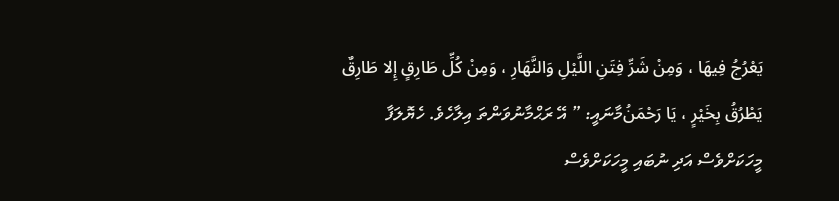يَعْرُجُ فِيهَا ، وَمِنْ شَرِّ فِتَنِ اللَّيْلِ وَالنَّهَارِ ، وَمِنْ كُلِّ طَارِقٍ إِلا طَارِقٌ يَطْرُقُ بِخَيْرٍ ، يَا رَحْمَنُމާނައީ: ” އޭ ރަޙްމާނުވަންތަ އިލާހެވެ. ހެޔޮލަފާ މީހަކަށްވެސް އަދި ނުބައި މީހަކަށްވެސް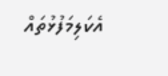އެކަލިމަފުޅުތައް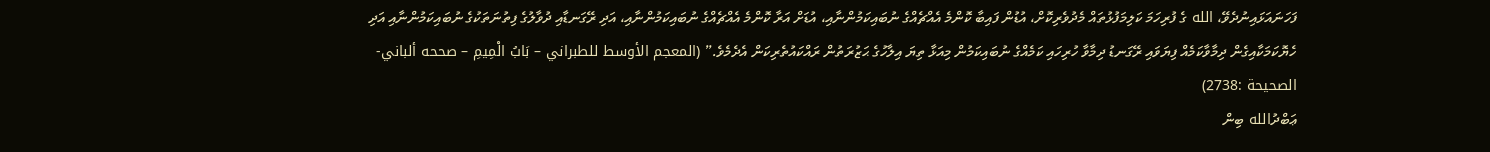ފަހަނައަޅައިނުދެވޭ، الله ގެ ފުރިހަމަ ކަލިމަފުޅުތައް މެދުވެރިކޮށް، އުޑުން ފައިބާ ކޮންމެ އެއްޗެއްގެ ނުބައިކަމުންނާއި، އުޑަށް އަރާ ކޮންމެ އެއްޗެއްގެ ނުބައިކަމުންނާއި، އަދި ރޭގަނޑާއި ދުވާލުގެ ފިތުނަތަކުގެ ނުބައިކަމުންނާއި އަދި ހެޔޮކަމަކާއިގެން ދިމާވާކަމެއް ފިޔަވައި ރޭގަނޑު ދިމާވާ ހުރިހައި ކަމެއްގެ ނުބައިކަމުން މިއަޅާ ތިޔަ އިލާހުގެ ޙަޒުރަތުން ރައްކައުތެރިކަން އެދެމެވެ.” (المعجم الأوسط للطبراني – بَابُ الْمِيمِ – صححه ألباني- الصحيحة :2738)
ޢަބްދުالله ބިން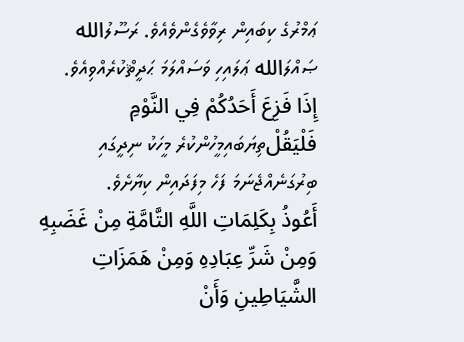ޢަމްރުގެ ކިބައިން ރިވާވެގެންވެއެވެ. ރަސޫލުالله ޞައްލަالله ޢަލައިހި ވަސައްލަމަ ޙަދީޘްކުރެއްވިއެވެ.
إِذَا فَزِعَ أَحَدُكُمْ فِي النَّوْمِ فَلْيَقُلْތިޔަބައިމީހުންކުރެ މީހަކު ނިދީގައި ބިރުގަނެއްޖެނަމަ ފަހެ މިފަދައިން ކިޔާށެވެ.
أَعُوذُ بِكَلِمَاتِ اللَّهِ التَّامَّةِ مِنْ غَضَبِهِ وَمِنْ شَرِّ عِبَادِهِ وَمِنْ هَمَزَاتِ الشَّيَاطِينِ وَأَنْ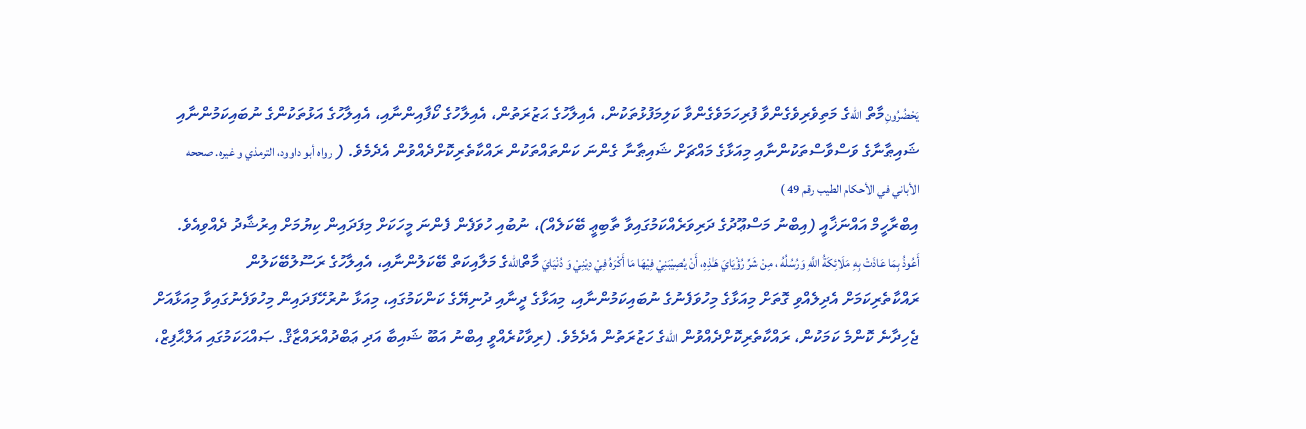يَحْضُرُونِމާތް اللهގެ މަތިވެރިވެގެންވާ ފުރިހަމަވެގެންވާ ކަލިމަފުޅުތަކުން، އެއިލާހުގެ ޙަޒުރަތުން، އެއިލާހުގެ ކޯފާއިންނާއި، އެއިލާހުގެ އަޅުތަކުންގެ ނުބައިކަމުންނާއި ޝައިޠާނާގެ ވަސްވާސްތަކުންނާއި މިއަޅާގެ މައްޗަށް ޝައިޠާނާ ގެންނަ ކަންތައްތަކުން ރައްކާތެރިކޮށްދެއްވުން އެދެމެވެ. ( رواه أبو داوود، الترمذي و غيره. صححه الأباني في الأحكام الطيب رقم 49 )
އިބްރާހީމް އައްނަޚާއީ (އިބްނު މަސްޢޫދުގެ ދަރިވަރެއްކަމުގައިވާ ތާބިޢީ ބޭކަލެއް)، ނުބުއި ހުވަފެން ފެންނަ މީހަކަށް މިފަދައިން ކިޔުމަށް އިރުޝާދު ދެއްވިއެވެ.
أَعُوذُ بِمَا عَاذَتْ بِهِ مَلَائِكَةُ اللَّهِ وَرُسُلُهُ ، مِنْ شَرِّ رُؤْيَايَ هَـٰذِهِ، أَنْ يُصِيْبَنِيْ فِيْهَا مَا أَكْرَهُ فِيْ دِيْنِيْ وَ دُنْيَايَ މާތްاللهގެ މަލާއިކަތް ބޭކަލުންނާއި، އެއިލާހުގެ ރަސޫލުބޭކަލުން ރައްކާތެރިކަމަށް އެދިލެއްވި ގޮތަށް މިއަޅާގެ މިހުވަފެނުގެ ނުބައިކަމުންނާއި، މިއަޅާގެ ދީނާއި ދުނިޔޭގެ ކަންކަމުގައި، މިއަޅާ ނުރުހޭފަދައިން މިހުވަފެނުގައިވާ މިއަޅާއަށް ޖެހިދާނެ ކޮންމެ ކަމަކުން، ރައްކާތެރިކޮށްދެއްވުން اللهގެ ހަޒުރަތުން އެދެމެވެ. (ރިވާކުރެއްވީ އިބްނު އަބޫ ޝައިބާ އަދި ޢަބްދުއްރައްޒާޤް. ޞައްޙަކަމުގައި އަލްޙާފިޒް،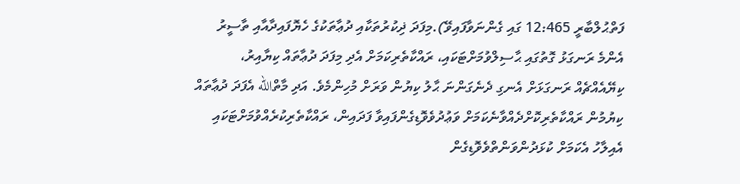ފަތްޙުލްބާރީ 12:465 ގައި ގެންނަވާފައިވޭ).މިފަދަ ޛިކުރުތަކާއި ދުޢާތަކުގެ ހެޔޮފައިދާއާއި ތާސީރު އެންމެ ރަނގަޅު ގޮތުގައި ޙާސިލްވުމަށްޓަކައި، ރައްކާތެރިކަމަށް އެދި މިފަދަ ދުޢާތައް ކިޔާއިރު، ކިޔޭއެއްޗެއް ރަނގަޅަށް އެނގި ދެނެގަންނަ ޙާލު ކިޔުން ވަރަށް މުހިންމެވެ. އަދި މާތްالله އެފަދަ ދުޢާތައް ކިޔުމުން ރައްކާތެރިކޮށްދެއްވާނެކަމަށް ވަޢުދުވެވޮޑިގެންފައިވާ ފަދައިން، ރައްކާތެރިކުރެއްވުމަށްޓަކައި އެއިލާހު އެކަމަށް ކުޅަދުންވަންތްވެވޮޑިގެން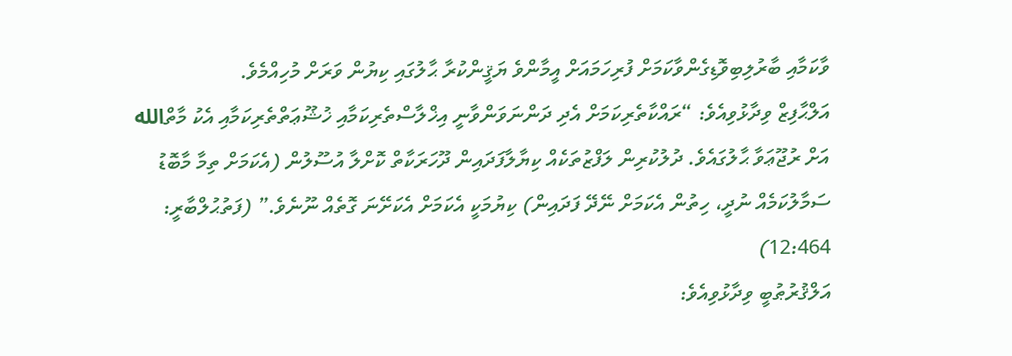ވާކަމާއި ބާރުލިބިވޮޑިގެންވާކަމަށް ފުރިހަމައަށް އީމާންވެ ޔަޤީންކުރާ ޙާލުގައި ކިޔުން ވަރަށް މުހިއްމެވެ.
އަލްޙާފިޒް ވިދާޅުވިއެވެ: “ރައްކާތެރިކަމަށް އެދި ދަންނަވަންވާނީ އިޚްލާސްތެރިކަމާއި ޚުޝޫޢަތްތެރިކަމާއި އެކު މާތްالله އަށް ރުޖޫޢަވާ ޙާލުގައެވެ. ދުލުކުރިން ލަފްޒުތަކެއް ކިޔާލާފަދައިން ދޫހަރަކާތް ކޮށްލާ އުސޫލުން (އެކަމަށް ތިމާ މާބޮޑު ސަމާލުކަމެއް ނުދީ، ހިތުން އެކަމަށް ނޭދޭ ފަދައިން) ކިޔުމަކީ އެކަމަށް އެކަށޭނަ ގޮތެއް ނޫނެވެ.” (ފަތުޙުލްބާރީ: 12:464)
އަލްޤުރުޠުބީ ވިދާޅުވިއެވެ: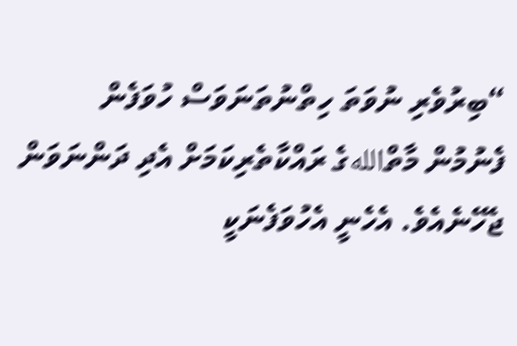“ބިރުވެރި ނުވަތަ ހިތްނުތަނަވަސް ހުވަފެން ފެނުމުން މާތްاللهގެ ރައްކާތެރިކަމަށް އެދި ދަންނަވަން ޖެހޭނެއެވެ. އެހެނީ އެހުވަފެނަކީ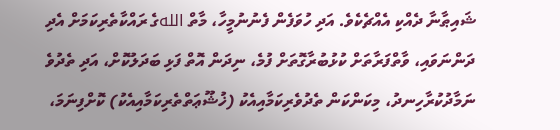ޝައިޠާނާ ދެއްކި އެއްޗެކެވެ. އަދި ހުވަފެން ފެނުނުމީހާ، މާތް اللهގެ ރައްކާތެރިކަމަށް އެދި ދަންނަވައި، ވާތްފަރާތަށް ކުޅުބުރާގޮތަށް ފުމެ، ނިދަން އޮތް ފަޅި ބަދަލުކޮށް، އަދި ތެދުވެ ނަމާދުކުރާހިނދު، މިކަންކަން ތެދުވެރިކަމާއިއެކު (ޚުޝޫޢަތްތެރިކަމާއިއެކު) ކޮށްފިނަމަ،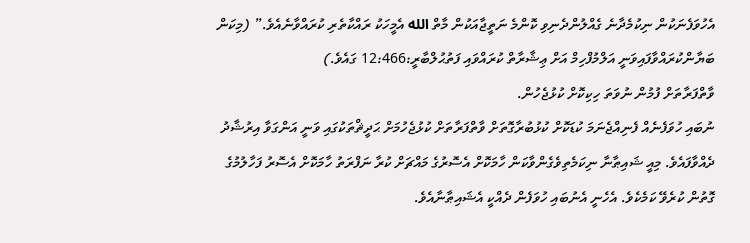އެހުވަފެނަކުން ނިކުމެދާނެ ގެއްލުންދެނިވި ކޮންމެ ނަތީޖާއަކުން މާތް الله އެމީހަކު ރައްކާތެރި ކުރައްވާނެއެވެ.” (މިކަން ބަޔާންކުރައްވާފައިވަނީ އަލްމުފްހިމް އަށް ޢިޝާރާތް ކުރައްވައި ފަތުޙުލްބާރީ:12:466 ގައެވެ.)
ވާތްފަރާތަށް ފުމުން ނުވަތަ ހިކިކޮށް ކުޅުޖެހުން.
ނުބައި ހުވަފެނެއް ފެނިއްޖެނަމަ ކުޑަކޮށް ކުޅުބުރާގޮތަށް ވާތްފަރާތަށް ކުޅުޖެހުމަށް ޙަދީޘްތަކުގައި ވަނީ އަންގަވާ އިރުޝާދު ދެއްވާފައެވެ. މިއީ ޝައިޠާނާ ނިކަމެތިވެގެންވާކަން ހާމަކޮށް އެސޮރުގެ މައްޗަށް ކުރާ ނަފްރަތު ހާމަކޮށް އެސޮރު ފަހާލުމުގެ ގޮތުން ކުރެވޭ ކަމެކެވެ. އެހެނީ އެނުބައި ހުވަފެން ދެއްކީ އެޝައިޠާނާއެވެ.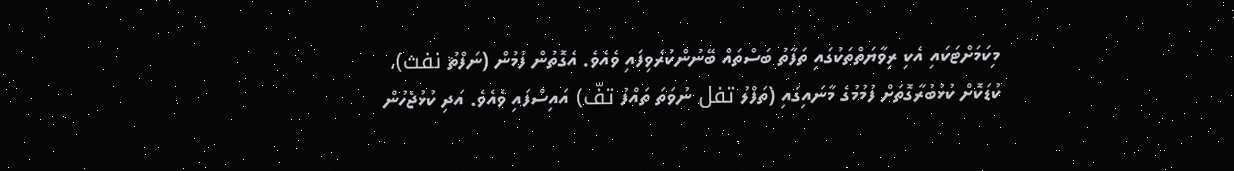މިކަމަށްޓަކައި އެކި ރިވާޔަތްތަކުގައި ތަފާތު ބަސްތައް ބޭނުންކުރެވިފައި ވެއެވެ. އެގޮތުން ފުމުން (ނަފްޘު نفث)، ކުޑަކޮށް ކުޅުބުރާގޮތަށް ފުމުމުގެ މާނައިގައި (ތަފްލު تفل ނުވަތަ ތައްފު تفّ) އައިސްފައި ވެއެވެ. އަދި ކުޅުޖެހުން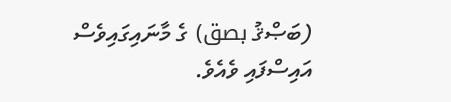(ބަޞްޤު بصق) ގެ މާނައިގައިވެސް އައިސްފައި ވެއެވެ.